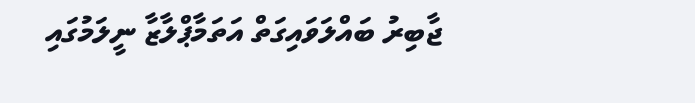ޖާބިރު ބައްލަވައިގަތް އަތަމާޕްލާޒާ ނީލަމުގައި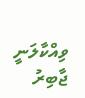ވިއްކާލަނީ
ޖާބިރު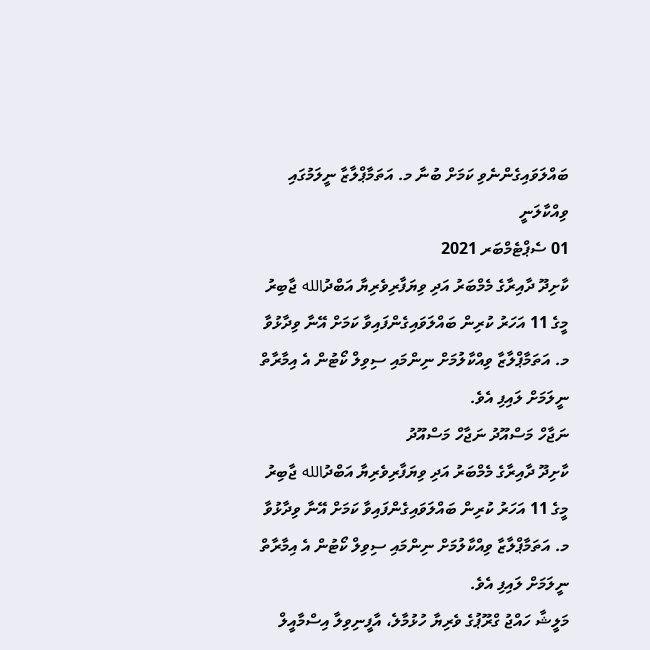ބައްލަވައިގެންނެވި ކަމަށް ބުނާ މ. އަތަމާޕްލާޒާ ނީލަމުގައި ވިއްކާލަނީ
01 ސެޕްޓެމްބަރ 2021
ކާށިދޫ ދާއިރާގެ މެމްބަރު އަދި ވިޔަފާރިވެރިޔާ އަބްދުالله ޖާބިރު މީގެ 11 އަހަރު ކުރިން ބައްލަވައިގެންފައިވާ ކަމަށް އޭނާ ވިދާޅުވާ މ. އަތަމާޕްލާޒާ ވިއްކާލުމަށް ނިންމައި ސިވިލް ކޯޓުން އެ އިމާރާތް ނީލަމަށް ލައިފި އެވެ.
ނަޖާހް މަސްއޫދު ނަޖާހް މަސްއޫދު
ކާށިދޫ ދާއިރާގެ މެމްބަރު އަދި ވިޔަފާރިވެރިޔާ އަބްދުالله ޖާބިރު މީގެ 11 އަހަރު ކުރިން ބައްލަވައިގެންފައިވާ ކަމަށް އޭނާ ވިދާޅުވާ މ. އަތަމާޕްލާޒާ ވިއްކާލުމަށް ނިންމައި ސިވިލް ކޯޓުން އެ އިމާރާތް ނީލަމަށް ލައިފި އެވެ.
މަލީޝާ ހައްޖު ގްރޫޕުގެ ވެރިޔާ ހުޅުމާލެ، އާފީނިވިލާ އިސްމާއީލް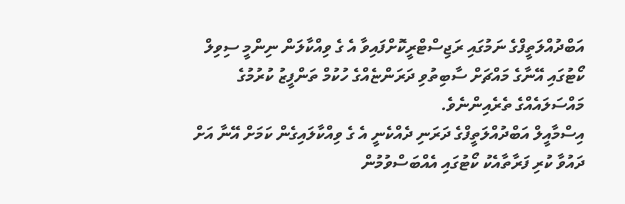އަބްދުއްލަތީފްގެ ނަމުގައި ރަޖިސްޓްރީކޮށްފައިވާ އެ ގެ ވިއްކާލަން ނިންމީ ސިވިލް ކޯޓުގައި އޭނާގެ މައްޗަށް ސާބިތުވި ދަރަންޏެއްގެ ހުކުމް ތަންފީޒު ކުރުމުގެ މައްސަލައެއްގެ ތެރެއިންނެވެ.
އިސްމާއީލް އަބްދުއްލަތީފްގެ ދަރަނި ދެއްކެނީ އެ ގެ ވިއްކާލައިގެން ކަމަށް އޭނާ އަށް ދައުވާ ކުރި ފަރާތާއެކު ކޯޓުގައި އެއްބަސްވުމުން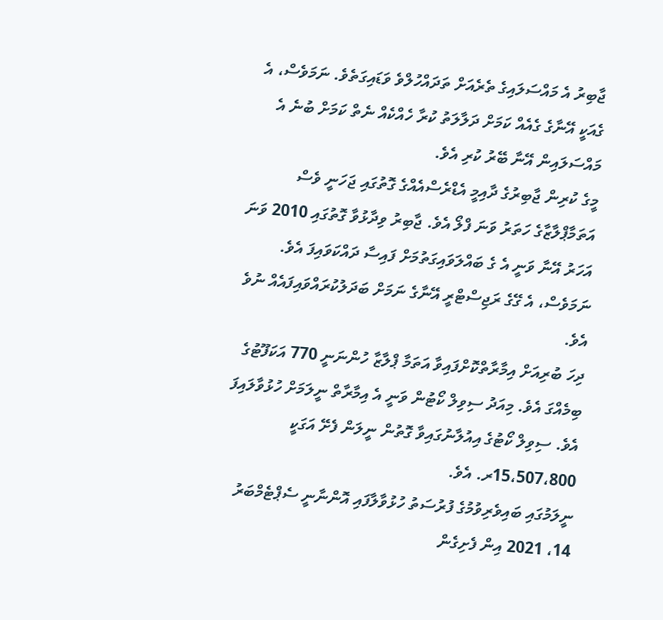ޖާބިރު އެ މައްސަލައިގެ ތެރެއަށް ތަދައްހުލްވެ ވަޑައިގަތެވެ. ނަމަވެސް، އެ ގެއަކީ އޭނާގެ ގެއެއް ކަމަށް ދަލާލަތު ކުރާ ހެއްކެއް ނެތް ކަމަށް ބުނެ އެ މައްސަލައިން އޭނާ ބޭރު ކުރި އެވެ.
މީގެ ކުރިން ޖާބިރުގެ ދާއިމީ އެޑްރެސްއެއްގެ ގޮތުގައި ޖަހަނީ ވެސް އަތަމާޕްލާޒާގެ ހަތަރު ވަނަ ފްލޯ އެވެ. ޖާބިރު ވިދާޅުވާ ގޮތުގައި 2010 ވަނަ އަހަރު އޭނާ ވަނީ އެ ގެ ބައްލަވައިގަތުމަށް ފައިސާ ދައްކަވައިފަ އެވެ. ނަމަވެސް، އެ ގޭގެ ރަޖިސްޓްރީ އޭނާގެ ނަމަށް ބަދަލުކުރައްވައިފައެއް ނުވެ އެވެ.
ދިހަ ބުރިއަށް އިމާރާތްކޮށްފައިވާ އަތަމާ ޕްލާޒާ ހުންނަނީ 770 އަކަފޫޓުގެ ބިމެއްގަ އެވެ. މިއަދު ސިވިލް ކޯޓުން ވަނީ އެ އިމާރާތް ނީލަމަށް ހުޅުވާލައިފަ އެވެ. ސިވިލް ކޯޓުގެ އިއުލާނުގައިވާ ގޮތުން ނީލަން ފެށޭ އަގަކީ 15،507،800ރ. އެވެ.
ނީލަމުގައި ބައިވެރިވުމުގެ ފުރުސަތު ހުޅުވާލާފައި އޮންނާނީ ސެޕްޓެމްބަރު 14، 2021 އިން ފެށިގެން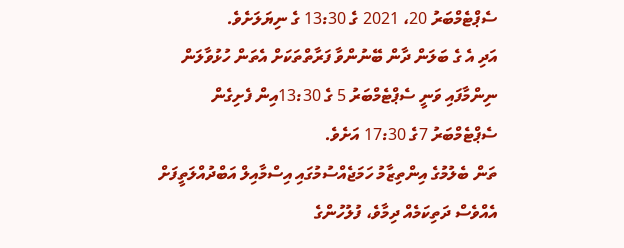ސެޕްޓެމްބަރު 20، 2021 ގެ 13:30 ގެ ނިޔަލަށެވެ.
އަދި އެ ގެ ބަލަން ދާން ބޭނުންވާ ފަރާތްތަކަށް އެތަން ހުޅުވާލަން ނިންމާފައި ވަނީ ސެޕްޓެމްބަރު 5 ގެ 13:30އިން ފެށިގެން ސެޕްޓެމްބަރު 7ގެ 17:30 އަށެވެ.
ތަން ބެލުމުގެ އިންތިޒާމު ހަމަޖެއްސުމުގައި އިސްމާއިލް އަބްދުއްލަތީފަށް އެއްވެސް ދަތިކަމެއް ދިމާވެ، ފުލުހުންގެ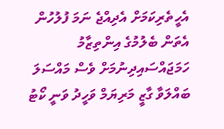އެހީތެރިކަމަށް އެދިއްޖެ ނަމަ ފުލުހުން އެތަން ބެލުމުގެ އިންތިޒާމު ހަމަޖައްސައިދިނުމަށް ވެސް މައްސަލަ ބައްލަވާ ގާޒީ މަރިޔަމް ވަހީދު ވަނީ ކޯޓު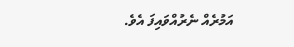އަމުރެއް ނެރުއްވައިފަ އެވެ.